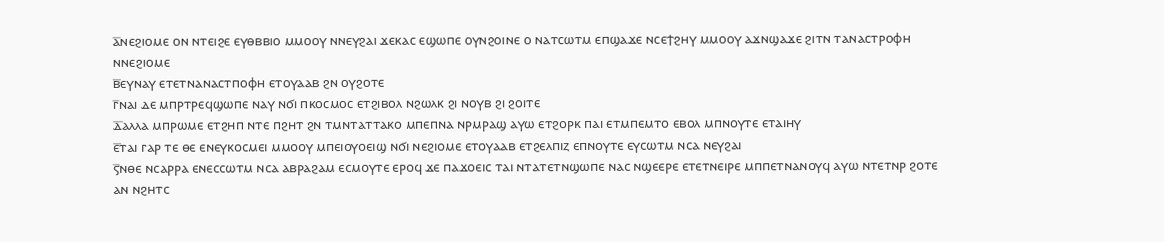ⲁ̅ⲛⲉϩⲓⲟⲙⲉ ⲟⲛ ⲛⲧⲉⲓϩⲉ ⲉⲩⲑⲃⲃⲓⲟ ⲙⲙⲟⲟⲩ ⲛⲛⲉⲩϩⲁⲓ ϫⲉⲕⲁⲥ ⲉϣⲱⲡⲉ ⲟⲩⲛϩⲟⲓⲛⲉ ⲟ ⲛⲁⲧⲥⲱⲧⲙ ⲉⲡϣⲁϫⲉ ⲛⲥⲉϯϩⲏⲩ ⲙⲙⲟⲟⲩ ⲁϫⲛϣⲁϫⲉ ϩⲓⲧⲛ ⲧⲁⲛⲁⲥⲧⲣⲟⲫⲏ ⲛⲛⲉϩⲓⲟⲙⲉ
ⲃ̅ⲉⲩⲛⲁⲩ ⲉⲧⲉⲧⲛⲁⲛⲁⲥⲧⲡⲟⲫⲏ ⲉⲧⲟⲩⲁⲁⲃ ϩⲛ ⲟⲩϩⲟⲧⲉ
ⲅ̅ⲛⲁⲓ ⲇⲉ ⲙⲡⲣⲧⲣⲉϥϣⲱⲡⲉ ⲛⲁⲩ ⲛϭⲓ ⲡⲕⲟⲥⲙⲟⲥ ⲉⲧϩⲓⲃⲟⲗ ⲛϩⲱⲗⲕ ϩⲓ ⲛⲟⲩⲃ ϩⲓ ϩⲟⲓⲧⲉ
ⲇ̅ⲁⲗⲗⲁ ⲙⲡⲣⲱⲙⲉ ⲉⲧϩⲏⲡ ⲛⲧⲉ ⲡϩⲏⲧ ϩⲛ ⲧⲙⲛⲧⲁⲧⲧⲁⲕⲟ ⲙⲡⲉⲡⲛⲁ ⲛⲣⲙⲣⲁϣ ⲁⲩⲱ ⲉⲧϩⲟⲣⲕ ⲡⲁⲓ ⲉⲧⲙⲡⲉⲙⲧⲟ ⲉⲃⲟⲗ ⲙⲡⲛⲟⲩⲧⲉ ⲉⲧⲁⲓⲏⲩ
ⲉ̅ⲧⲁⲓ ⲅⲁⲣ ⲧⲉ ⲑⲉ ⲉⲛⲉⲩⲕⲟⲥⲙⲉⲓ ⲙⲙⲟⲟⲩ ⲙⲡⲉⲓⲟⲩⲟⲉⲓϣ ⲛϭⲓ ⲛⲉϩⲓⲟⲙⲉ ⲉⲧⲟⲩⲁⲁⲃ ⲉⲧϩⲉⲗⲡⲓⲍ ⲉⲡⲛⲟⲩⲧⲉ ⲉⲩⲥⲱⲧⲙ ⲛⲥⲁ ⲛⲉⲩϩⲁⲓ
ⲋ̅ⲛⲑⲉ ⲛⲥⲁⲣⲣⲁ ⲉⲛⲉⲥⲥⲱⲧⲙ ⲛⲥⲁ ⲁⲃⲣⲁϩⲁⲙ ⲉⲥⲙⲟⲩⲧⲉ ⲉⲣⲟϥ ϫⲉ ⲡⲁϫⲟⲉⲓⲥ ⲧⲁⲓ ⲛⲧⲁⲧⲉⲧⲛϣⲱⲡⲉ ⲛⲁⲥ ⲛϣⲉⲉⲣⲉ ⲉⲧⲉⲧⲛⲉⲓⲣⲉ ⲙⲡⲡⲉⲧⲛⲁⲛⲟⲩϥ ⲁⲩⲱ ⲛⲧⲉⲧⲛⲣ ϩⲟⲧⲉ ⲁⲛ ⲛϩⲏⲧⲥ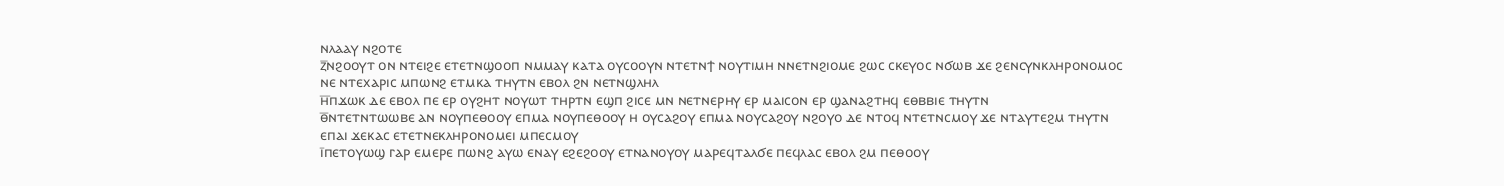ⲛⲗⲁⲁⲩ ⲛϩⲟⲧⲉ
ⲍ̅ⲛϩⲟⲟⲩⲧ ⲟⲛ ⲛⲧⲉⲓϩⲉ ⲉⲧⲉⲧⲛϣⲟⲟⲡ ⲛⲙⲙⲁⲩ ⲕⲁⲧⲁ ⲟⲩⲥⲟⲟⲩⲛ ⲛⲧⲉⲧⲛϯ ⲛⲟⲩⲧⲓⲙⲏ ⲛⲛⲉⲧⲛϩⲓⲟⲙⲉ ϩⲱⲥ ⲥⲕⲉⲩⲟⲥ ⲛϭⲱⲃ ϫⲉ ϩⲉⲛⲥⲩⲛⲕⲗⲏⲣⲟⲛⲟⲙⲟⲥ ⲛⲉ ⲛⲧⲉⲭⲁⲣⲓⲥ ⲙⲡⲱⲛϩ ⲉⲧⲙⲕⲁ ⲧⲏⲩⲧⲛ ⲉⲃⲟⲗ ϩⲛ ⲛⲉⲧⲛϣⲗⲏⲗ
ⲏ̅ⲡϫⲱⲕ ⲇⲉ ⲉⲃⲟⲗ ⲡⲉ ⲉⲣ ⲟⲩϩⲏⲧ ⲛⲟⲩⲱⲧ ⲧⲏⲣⲧⲛ ⲉϣⲡ ϩⲓⲥⲉ ⲙⲛ ⲛⲉⲧⲛⲉⲣⲏⲩ ⲉⲣ ⲙⲁⲓⲥⲟⲛ ⲉⲣ ϣⲁⲛⲁϩⲧⲏϥ ⲉⲑⲃⲃⲓⲉ ⲧⲏⲩⲧⲛ
ⲑ̅ⲛⲧⲉⲧⲛⲧⲱⲱⲃⲉ ⲁⲛ ⲛⲟⲩⲡⲉⲑⲟⲟⲩ ⲉⲡⲙⲁ ⲛⲟⲩⲡⲉⲑⲟⲟⲩ ⲏ ⲟⲩⲥⲁϩⲟⲩ ⲉⲡⲙⲁ ⲛⲟⲩⲥⲁϩⲟⲩ ⲛϩⲟⲩⲟ ⲇⲉ ⲛⲧⲟϥ ⲛⲧⲉⲧⲛⲥⲙⲟⲩ ϫⲉ ⲛⲧⲁⲩⲧⲉϩⲙ ⲧⲏⲩⲧⲛ ⲉⲡⲁⲓ ϫⲉⲕⲁⲥ ⲉⲧⲉⲧⲛⲉⲕⲗⲏⲣⲟⲛⲟⲙⲉⲓ ⲙⲡⲉⲥⲙⲟⲩ
ⲓ̅ⲡⲉⲧⲟⲩⲱϣ ⲅⲁⲣ ⲉⲙⲉⲣⲉ ⲡⲱⲛϩ ⲁⲩⲱ ⲉⲛⲁⲩ ⲉϩⲉϩⲟⲟⲩ ⲉⲧⲛⲁⲛⲟⲩⲟⲩ ⲙⲁⲣⲉϥⲧⲁⲗϭⲉ ⲡⲉϥⲗⲁⲥ ⲉⲃⲟⲗ ϩⲙ ⲡⲉⲑⲟⲟⲩ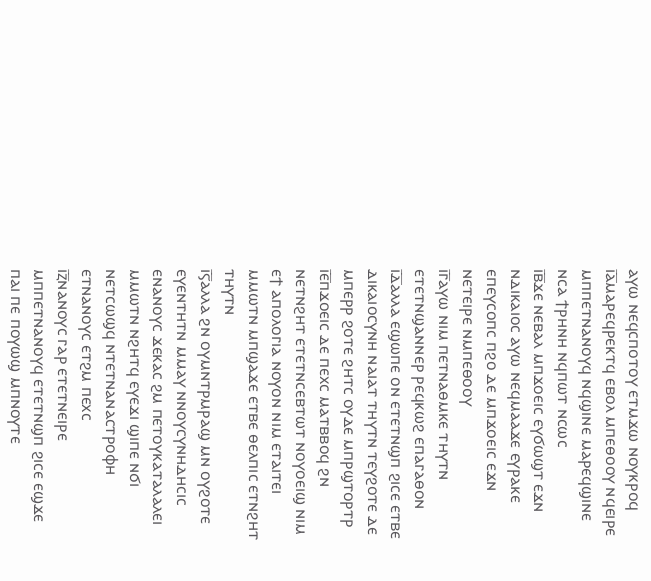ⲁⲩⲱ ⲛⲉϥⲥⲡⲟⲧⲟⲩ ⲉⲧⲙϫⲱ ⲛⲟⲩⲕⲣⲟϥ
ⲓ̅ⲁ̅ⲙⲁⲣⲉϥⲣⲉⲕⲧϥ ⲉⲃⲟⲗ ⲙⲡⲉⲑⲟⲟⲩ ⲛϥⲉⲓⲣⲉ ⲙⲡⲡⲉⲧⲛⲁⲛⲟⲩϥ ⲛϥϣⲓⲛⲉ ⲙⲁⲣⲉϥϣⲓⲛⲉ ⲛⲥⲁ ϯⲣⲏⲛⲏ ⲛϥⲡⲱⲧ ⲛⲥⲱⲥ
ⲓ̅ⲃ̅ϫⲉ ⲛⲉⲃⲁⲗ ⲙⲡϫⲟⲉⲓⲥ ⲉⲩϭⲱϣⲧ ⲉϫⲛ ⲛⲇⲓⲕⲁⲓⲟⲥ ⲁⲩⲱ ⲛⲉϥⲙⲁⲁϫⲉ ⲉⲩⲣⲁⲕⲉ ⲉⲡⲉⲩⲥⲟⲡⲥ ⲡϩⲟ ⲇⲉ ⲙⲡϫⲟⲉⲓⲥ ⲉϫⲛ ⲛⲉⲧⲉⲓⲣⲉ ⲛⲙⲡⲉⲑⲟⲟⲩ
ⲓ̅ⲅ̅ⲁⲩⲱ ⲛⲓⲙ ⲡⲉⲧⲛⲁⲑⲙⲕⲉ ⲧⲏⲩⲧⲛ ⲉⲧⲉⲧⲛϣⲁⲛⲛⲉⲣ ⲣⲉϥⲕⲱϩ ⲉⲡⲁⲅⲁⲑⲟⲛ
ⲓ̅ⲇ̅ⲁⲗⲗⲁ ⲉϣⲱⲡⲉ ⲟⲛ ⲉⲧⲉⲧⲛϣⲡ ϩⲓⲥⲉ ⲉⲧⲃⲉ ⲇⲓⲕⲁⲓⲟⲥⲩⲛⲏ ⲛⲁⲓⲁⲧ ⲧⲏⲩⲧⲛ ⲧⲉⲩϩⲟⲧⲉ ⲇⲉ ⲙⲡⲉⲣⲣ ϩⲟⲧⲉ ϩⲏⲧⲥ ⲟⲩⲇⲉ ⲙⲡⲣϣⲧⲟⲣⲧⲣ
ⲓ̅ⲉ̅ⲡϫⲟⲉⲓⲥ ⲇⲉ ⲡⲉⲭⲥ ⲙⲁⲧⲃⲃⲟϥ ϩⲛ ⲛⲉⲧⲛϩⲏⲧ ⲉⲧⲉⲧⲛⲥⲉⲃⲧⲱⲧ ⲛⲟⲩⲟⲉⲓϣ ⲛⲓⲙ ⲉϯ ⲁⲡⲟⲗⲟⲅⲓⲁ ⲛⲟⲩⲟⲛ ⲛⲓⲙ ⲉⲧⲁⲓⲧⲉⲓ ⲙⲙⲱⲧⲛ ⲙⲡϣⲁϫⲉ ⲉⲧⲃⲉ ⲑⲉⲗⲡⲓⲥ ⲉⲧⲛϩⲏⲧ ⲧⲏⲩⲧⲛ
ⲓ̅ⲋ̅ⲁⲗⲗⲁ ϩⲛ ⲟⲩⲙⲛⲧⲣⲙⲣⲁϣ ⲙⲛ ⲟⲩϩⲟⲧⲉ ⲉⲩⲉⲛⲧⲏⲧⲛ ⲙⲙⲁⲩ ⲛⲛⲟⲩⲥⲩⲛⲏⲇⲏⲥⲓⲥ ⲉⲛⲁⲛⲟⲩⲥ ϫⲉⲕⲁⲥ ϩⲙ ⲡⲉⲧⲟⲩⲕⲁⲧⲁⲗⲁⲗⲉⲓ ⲙⲙⲱⲧⲛ ⲛϩⲏⲧϥ ⲉⲩⲉϫⲓ ϣⲓⲡⲉ ⲛϭⲓ ⲛⲉⲧⲥⲱϣϥ ⲛⲧⲉⲧⲛⲁⲛⲁⲥⲧⲣⲟⲫⲏ ⲉⲧⲛⲁⲛⲟⲩⲥ ⲉⲧϩⲙ ⲡⲉⲭⲥ
ⲓ̅ⲍ̅ⲛⲁⲛⲟⲩⲥ ⲅⲁⲣ ⲉⲧⲉⲧⲛⲉⲓⲣⲉ ⲙⲡⲡⲉⲧⲛⲁⲛⲟⲩϥ ⲉⲧⲉⲧⲛϣⲡ ϩⲓⲥⲉ ⲉϣϫⲉ ⲡⲁⲓ ⲡⲉ ⲡⲟⲩⲱϣ ⲙⲡⲛⲟⲩⲧⲉ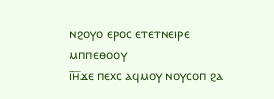ⲛϩⲟⲩⲟ ⲉⲣⲟⲥ ⲉⲧⲉⲧⲛⲉⲓⲣⲉ ⲙⲡⲡⲉⲑⲟⲟⲩ
ⲓ̅ⲏ̅ϫⲉ ⲡⲉⲭⲥ ⲁϥⲙⲟⲩ ⲛⲟⲩⲥⲟⲡ ϩⲁ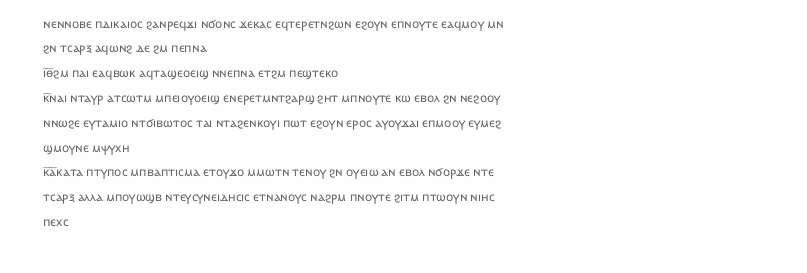ⲛⲉⲛⲛⲟⲃⲉ ⲡⲇⲓⲕⲁⲓⲟⲥ ϩⲁⲛⲣⲉϥϫⲓ ⲛϭⲟⲛⲥ ϫⲉⲕⲁⲥ ⲉϥⲧⲉⲣⲉⲧⲛϩⲱⲛ ⲉϩⲟⲩⲛ ⲉⲡⲛⲟⲩⲧⲉ ⲉⲁϥⲙⲟⲩ ⲙⲛ ϩⲛ ⲧⲥⲁⲣⲝ ⲁϥⲱⲛϩ ⲇⲉ ϩⲙ ⲡⲉⲡⲛⲁ
ⲓ̅ⲑ̅ϩⲙ ⲡⲁⲓ ⲉⲁϥⲃⲱⲕ ⲁϥⲧⲁϣⲉⲟⲉⲓϣ ⲛⲛⲉⲡⲛⲁ ⲉⲧϩⲙ ⲡⲉϣⲧⲉⲕⲟ
ⲕ̅ⲛⲁⲓ ⲛⲧⲁⲩⲣ ⲁⲧⲥⲱⲧⲙ ⲙⲡⲉⲓⲟⲩⲟⲉⲓϣ ⲉⲛⲉⲣⲉⲧⲙⲛⲧϩⲁⲣϣ ϩⲏⲧ ⲙⲡⲛⲟⲩⲧⲉ ⲕⲱ ⲉⲃⲟⲗ ϩⲛ ⲛⲉϩⲟⲟⲩ ⲛⲛⲱϩⲉ ⲉⲩⲧⲁⲙⲓⲟ ⲛⲧϭⲓⲃⲱⲧⲟⲥ ⲧⲁⲓ ⲛⲧⲁϩⲉⲛⲕⲟⲩⲓ ⲡⲱⲧ ⲉϩⲟⲩⲛ ⲉⲣⲟⲥ ⲁⲩⲟⲩϫⲁⲓ ⲉⲡⲙⲟⲟⲩ ⲉⲩⲙⲉϩ ϣⲙⲟⲩⲛⲉ ⲙⲯⲩⲭⲏ
ⲕ̅ⲁ̅ⲕⲁⲧⲁ ⲡⲧⲩⲡⲟⲥ ⲙⲡⲃⲁⲡⲧⲓⲥⲙⲁ ⲉⲧⲟⲩϫⲟ ⲙⲙⲱⲧⲛ ⲧⲉⲛⲟⲩ ϩⲛ ⲟⲩⲉⲓⲱ ⲁⲛ ⲉⲃⲟⲗ ⲛϭⲟⲣϫⲉ ⲛⲧⲉ ⲧⲥⲁⲣⲝ ⲁⲗⲗⲁ ⲙⲡⲟⲩⲱϣⲃ ⲛⲧⲉⲩⲥⲩⲛⲉⲓⲇⲏⲥⲓⲥ ⲉⲧⲛⲁⲛⲟⲩⲥ ⲛⲁϩⲣⲙ ⲡⲛⲟⲩⲧⲉ ϩⲓⲧⲙ ⲡⲧⲱⲟⲩⲛ ⲛⲓⲏⲥ ⲡⲉⲭⲥ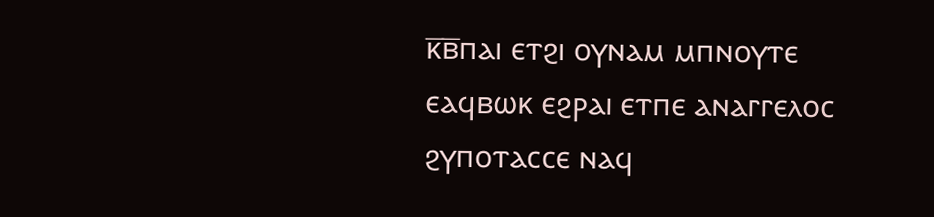ⲕ̅ⲃ̅ⲡⲁⲓ ⲉⲧϩⲓ ⲟⲩⲛⲁⲙ ⲙⲡⲛⲟⲩⲧⲉ ⲉⲁϥⲃⲱⲕ ⲉϩⲣⲁⲓ ⲉⲧⲡⲉ ⲁⲛⲁⲅⲅⲉⲗⲟⲥ ϩⲩⲡⲟⲧⲁⲥⲥⲉ ⲛⲁϥ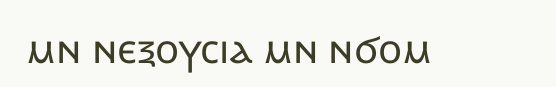ⲙⲛ ⲛⲉⲝⲟⲩⲥⲓⲁ ⲙⲛ ⲛϭⲟⲙ